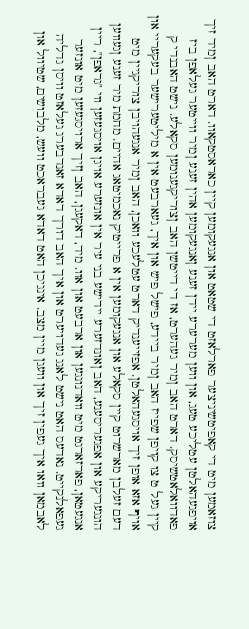צוזאמען מיט די קאפיטשיניצער פארלאזט די שטאט און אנגעקומען קיין כאראסטקאוו. דארט האב ןמיד זיך אויפגעהאלטן עטליכע טעג, און ווען מערערע יידן זענע ןאנגעקומען אהין זענע ןמיר ווייטער געלאפן ביז פאדוואלאטשיסק. דארט האב ןמיר געהערט, אז די דייטשן האב ןצוריקגענומען סקאלע. נישט האבנדי ק קיין געל ט צו קויפן שפייז האב ןמיר ביידע, פישל פיש און איך, געארבעט אין א מיליטערישער בעקעריי און אויף אזא אופן זיך אויסגעהאלטן. אפזייענדיק דארט עטלעכע וואכן, האב ןמיר אנגעהויבן צוריקגיין מיט דעם זעלבן מארשרוט קיין סקאלע און אנגעקומען אין א פרייטיק נאכמיטאג אהיים. מחמת מיר זענע ןגעווען הונגעריקע און אפגעריסענע, האב ןאונדזערע יידישע בני עיר אין אונזערע אויגן אויסגעזען ווי "גראפן", ריין אנגעטאן, פארזארגט מיט וואדנונגען און ארבעט און אוו. מיד, דאקעגן, האב ןזיך ארויסגעזען מיט אונזער געפאלנקייט. נאדעס האט נישט לאנג געדויערט און איך האב דורך דאדא זאנדבערג געלאזט וויסן גדליה לאבמאן וואו איך געפין זיך און וועגן מיין מצב. אינגיכן האט דאדא געבראכט וועש, מלבושים, שטיוול און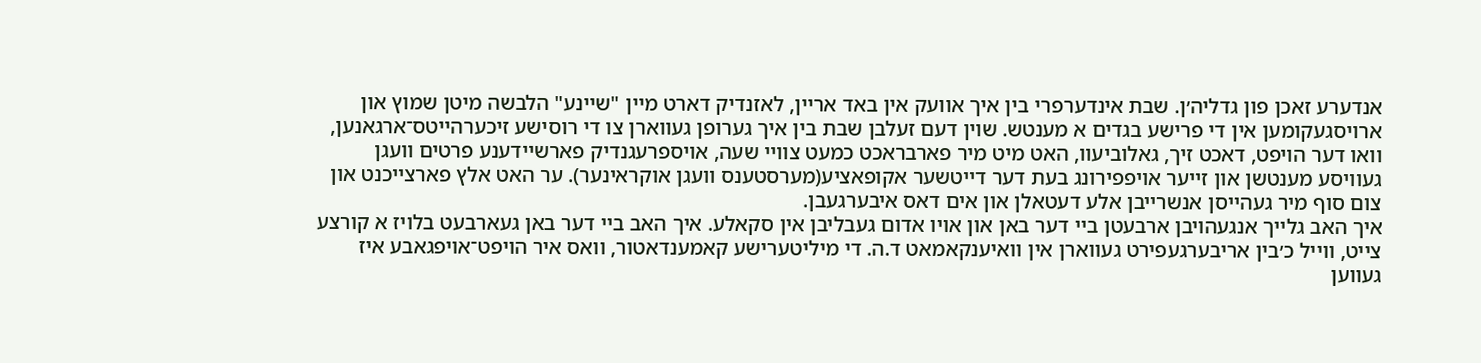אנדערע זאכן פון גדליה׳ן. שבת אינדערפרי בין איך אוועק אין באד אריין, לאזנדיק דארט מיין "שיינע" הלבשה מיטן שמוץ און ארויסגעקומען אין די פרישע בגדים א מענטש. שוין דעם זעלבן שבת בין איך גערופן געווארן צו די רוסישע זיכערהייטס־ארגאנען, וואו דער הויפט, דאכט זיך, גאלוביעוו, האט מיט מיר פארבראכט כמעט צוויי שעה, אויספרעגנדיק פארשיידענע פרטים וועגן געוויסע מענטשן און זייער אויפפירונג בעת דער דייטשער אקופאציע(מערסטענס וועגן אוקראינער). ער האט אלץ פארצייכנט און צום סוף מיר געהייסן אנשרייבן אלע דעטאלן און אים דאס איבערגעבן.
איך האב גלייך אנגעהויבן ארבעטן ביי דער באן און אויו אדום געבליבן אין סקאלע. איך האב ביי דער באן געארבעט בלויז א קורצע צייט, ווייל כ׳בין אריבערגעפירט געווארן אין וואיענקאמאט ד.ה. די מיליטערישע קאמענדאטור, וואס איר הויפט־אויפגאבע איז געווען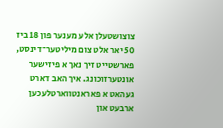צוצושטעלן אלע מענער פון 18 ביז 50 יאר אלט צום מיליטער־דינסט, פארשטייט זיך נאך א פיזישער אונטערזוכונג. איך האב דארט געהאט א פאראנטווארטלעכען ארבעט און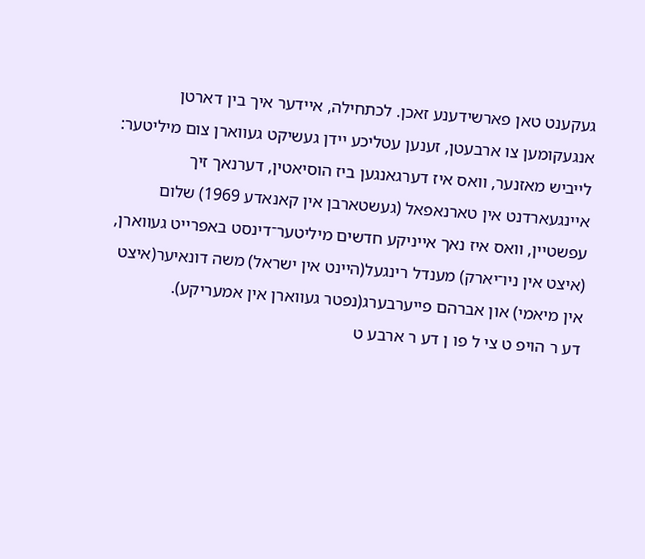געקענט טאן פארשידענע זאכן. לכתחילה, איידער איך בין דארטן אנגעקומען צו ארבעטן, זענען עטליכע יידן געשיקט געווארן צום מיליטער: לייביש מאזנער, וואס איז דערגאנגען ביז הוסיאטין, דערנאך זיך איינגעארדנט אין טארנאפאל (געשטארבן אין קאנאדע 1969) שלום עפשטיין, וואס איז נאך אייניקע חדשים מיליטער־דינסט באפרייט געווארן, (איצט אין ניו־יארק) מענדל רינגעל(היינט אין ישראל) משה דונאיער(איצט אין מיאמי) און אברהם פייערבערג(נפטר געווארן אין אמעריקע).
דע ר הויפ ט צי ל פו ן דע ר ארבע ט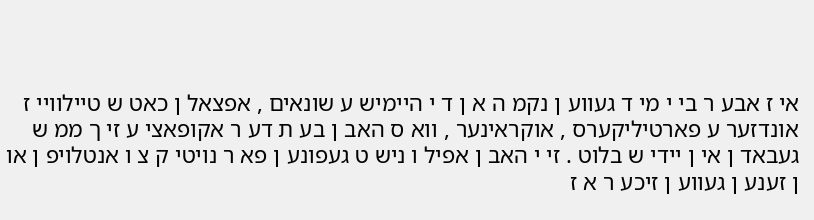אי ז אבע ר בי י מי ד געווע ן נקמ ה א ן ד י היימיש ע שונאים , אפצאל ן כאט ש טיילוויי ז אונדזער ע פארטיליקערס , אוקראינער , ווא ס האב ן בע ת דע ר אקופאצי ע זי ך ממ ש געבאד ן אי ן יידי ש בלוט . זי י האב ן אפיל ו ניש ט געפונע ן פא ר נויטי ק צ ו אנטלויפ ן או ן זענע ן געווע ן זיכע ר א ז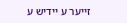זייער ע יידיש ע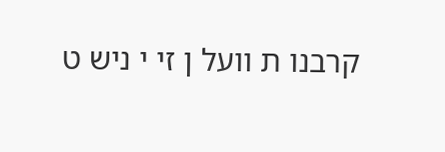קרבנו ת וועל ן זי י ניש ט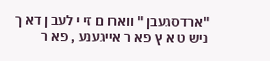"ארדסגעבן " ווארו ם זי י לעב ן דא ך ניש ט א ץ פא ר אייגענע , פא ר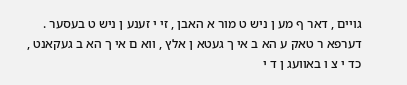גויים , דאר ף מע ן ניש ט מור א האבן , זי י זענע ן ניש ט בעסער . דערפא ר טאק ע הא ב אי ך געטא ן אלץ , ווא ם אי ך הא ב געקאנט , כד י צ ו באוועג ן ד י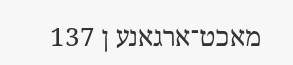מאכט־ארגאנע ן 137